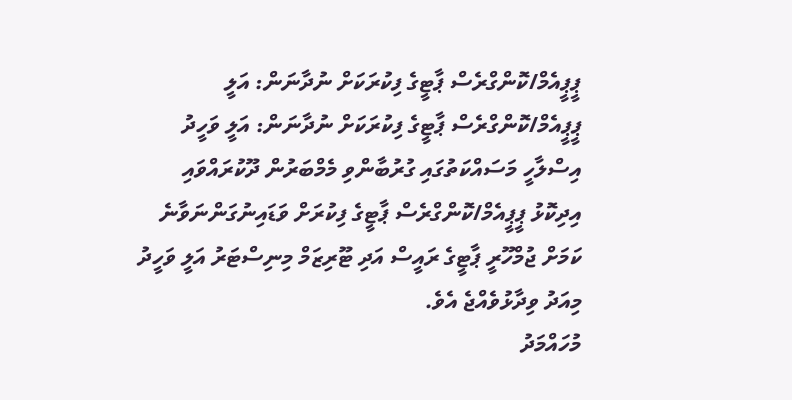ޕީޕީއެމް/ކޮންގްރެސް ޕާޓީގެ ފިކުރަކަށް ނުދާނަން: އަލީ
ޕީޕީއެމް/ކޮންގްރެސް ޕާޓީގެ ފިކުރަކަށް ނުދާނަން: އަލީ ވަހީދު
އިސްލާހީ މަސައްކަތުގައި ގުރުބާންވި މެމްބަރުން ދޫކުރައްވައި އިދިކޮޅު ޕީޕީއެމް/ކޮންގްރެސް ޕާޓީގެ ފިކުރަށް ވަޑައިނުގަންނަވާނެ ކަމަށް ޖުމްހޫރީ ޕާޓީގެ ރައީސް އަދި ޓޫރިޒަމް މިނިސްޓަރު އަލީ ވަހީދު މިއަދު ވިދާޅުވެއްޖެ އެވެ.
މުހައްމަދު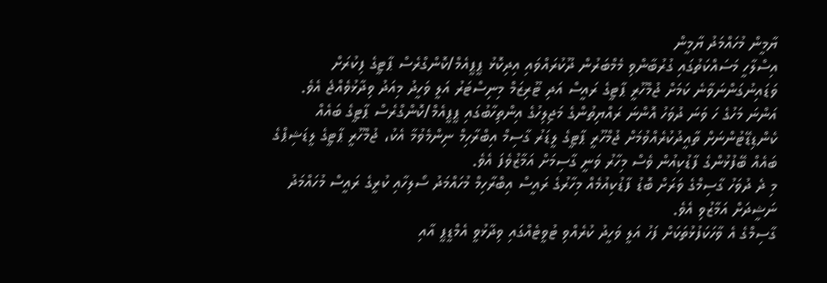ޔާމީން މުހައްމަދު ޔާމީން
އިސްލާހީ މަސައްކަތުގައި ގުރުބާންވި މެމްބަރުން ދޫކުރައްވައި އިދިކޮޅު ޕީޕީއެމް/ކޮންގްރެސް ޕާޓީގެ ފިކުރަށް ވަޑައިނުގަންނަވާނެ ކަމަށް ޖުމްހޫރީ ޕާޓީގެ ރައީސް އަދި ޓޫރިޒަމް މިނިސްޓަރު އަލީ ވަހީދު މިއަދު ވިދާޅުވެއްޖެ އެވެ.
އަންނަ މަހުގެ ހަ ވަނަ ދުވަހު އޮންނަ ރައްޔިތުންގެ މަޖިލިހުގެ އިންތިހާބުގައި ޕީޕީއެމް/ކޮންގްރެސް ޕާޓީގެ ބައެއް ކެންޑިޑޭޓުންނަށް ތާއީދުކުރެއްވުމަށް ޖުމްހޫރީ ޕާޓީގެ ލީޑަރު ގާސިމް އިބްރާހިމް ނިންމެވުމާ އެކު، ޖުމްހޫރީ ޕާޓީގެ ލީޑަޝިޕްގެ ބައެއް ބޭފުޅުންގެ ފާޑުކިއުން ވެސް މިހާރު ވަނީ ގާސިމަށް އަމާޒުވެފަ އެވެ.
މި ދެ ދުވަހު ގާސިމްގެ ވަރަށް ބޮޑު ފާޑުކިއުމެއް މިހާރުގެ ރައީސް އިބްރާހިމް މުހައްމަދު ސޯލިހާއި ކުރީގެ ރައީސް މުހައްމަދު ނަޝީދަށް އަމާޒުވި އެވެ.
ގާސިމްގެ އެ ވާހަކަފުޅުތަކަށް ފަހު އަލީ ވަހީދު ކުރެއްވި ޓުވީޓެއްގައި ވިދާޅުވީ އެމްޑީޕީ އާއި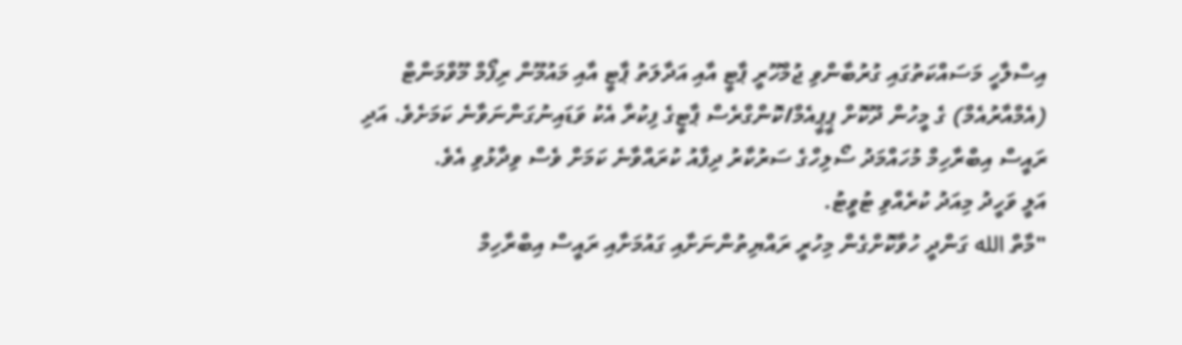އިސްލާހީ މަސައްކަތުގައި ގުރުބާންވި ޖުމްހޫރީ ޕާޓީ އާއި އަދާލަތު ޕާޓީ އާއި މައުމޫން ރިފޯމް މޫވްމަންޓް (އެމްއާރުއެމް) ގެ މީހުން ދޫކޮށް ޕީޕީއެމް/ކޮންގްރެސް ޕާޓީގެ ފިކުރާ އެކު ވަޑައިނުގަންނަވާނެ ކަމަށެވެ. އަދި ރައީސް އިބްރާހިމް މުހައްމަދު ސޯލިހްގެ ސަރުކާރު ދިފާއު ކުރައްވާނެ ކަމަށް ވެސް ވިދާޅުވި އެވެ.
އަލީ ވަހީދު މިއަދު ކުރެއްވި ޓުވީޓު.
"މާތް الله ގަންދީ ހުވާކޮށްގެން މިހުރީ ރައްޔިތުންނަށާއި ގައުމަށާއި ރައީސް އިބްރާހިމް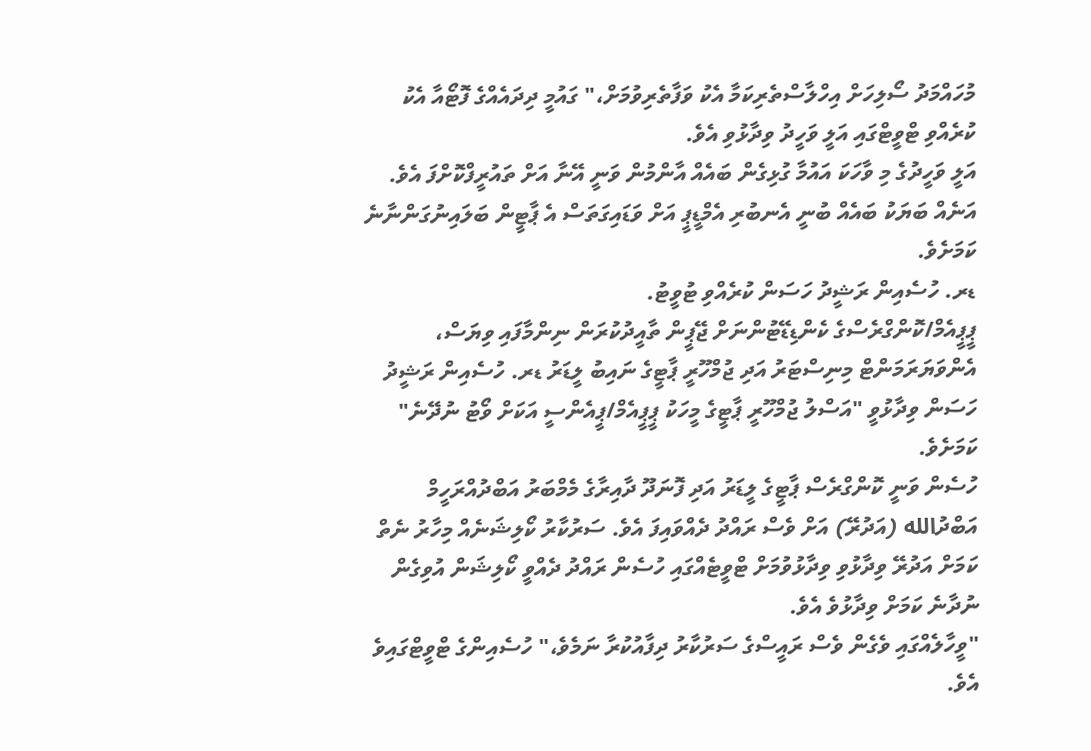މުހައްމަދު ސޯލިހަށް އިހްލާސްތެރިކަމާ އެކު ވަފާތެރިވުމަށް،" ގައުމީ ދިދައެއްގެ ފޮޓޯއާ އެކު ކުރެއްވި ޓްވީޓްގައި އަލީ ވަހީދު ވިދާޅުވި އެވެ.
އަލީ ވަހީދުގެ މި ވާހަކަ އައުމާ ގުޅިގެން ބައެއް އާންމުން ވަނީ އޭނާ އަށް ތައުރީފްކޮށްފަ އެވެ. އަނެއް ބަޔަކު ބައެއް ބުނީ އެނބުރި އެމްޑީޕީ އަށް ވަޑައިގަތަސް އެ ޕާޓީން ބަލައިނުގަންނާނެ ކަމަށެވެ.
ޑރ. ހުސެއިން ރަޝީދު ހަސަން ކުރެއްވި ޓުވީޓު.
ޕީޕީއެމް/ކޮންގްރެސްގެ ކެންޑިޑޭޓުންނަށް ޖޭޕީން ތާއީދުކުރަން ނިންމާފައި ވިޔަސް، އެންވަޔަރަމަންޓް މިނިސްޓަރު އަދި ޖުމްހޫރީ ޕާޓީގެ ނައިބު ލީޑަރު ޑރ. ހުސެއިން ރަޝީދު ހަސަން ވިދާޅުވީ "އަސްލު ޖުމްހޫރީ ޕާޓީގެ މީހަކު ޕީޕީއެމް/ޕީއެންސީ އަކަށް ވޯޓު ނުދޭނެ" ކަމަށެވެ.
ހުސެން ވަނީ ކޮންގްރެސް ޕާޓީގެ ލީޑަރު އަދި ފޮނަދޫ ދާއިރާގެ މެމްބަރު އަބްދުއްރަހީމް އަބްދުالله (އަދުރޭ) އަށް ވެސް ރައްދު ދެއްވައިފަ އެވެ. ސަރުކާރު ކޯލިޝަނެއް މިހާރު ނެތް ކަމަށް އަދުރޭ ވިދާޅުވި ވިދާޅުވުމަށް ޓްވީޓެއްގައި ހުސެން ރައްދު ދެއްވީ ކޯލިޝަން އުވިގެން ނުދާނެ ކަމަށް ވިދާޅުވެ އެވެ.
"ވީހާލެއްގައި ވެގެން ވެސް ރައީސްގެ ސަރުކާރު ދިފާއުކުރާ ނަމެވެ،" ހުސެއިންގެ ޓްވީޓްގައިވެ އެވެ.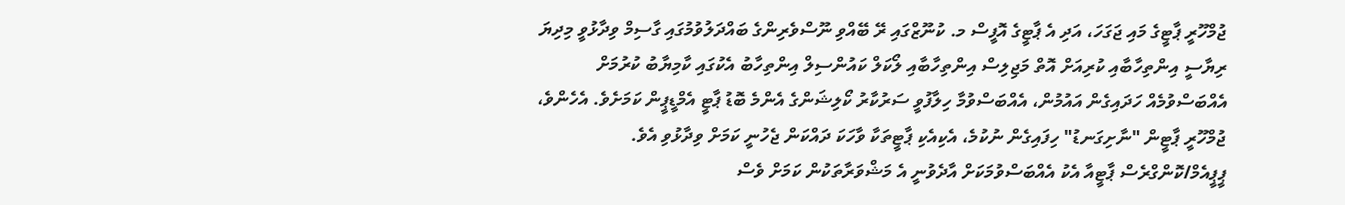ޖުމްހޫރީ ޕާޓީގެ މައި ޖަގަހަ، އަދި އެ ޕާޓީގެ އޮފީސް މ. ކުނޫޒްގައި ރޭ ބޭއްވި ނޫސްވެރިންގެ ބައްދަލުވުމުގައި ގާސިމް ވިދާޅުވީ މިދިޔަ ރިޔާސީ އިންތިހާބާއި ކުރިއަށް އޮތް މަޖިލިސް އިންތިހާބާއި ލޯކަލް ކައުންސިލް އިންތިހާބު އެކުގައި ކާމިޔާބު ކުރުމަށް އެއްބަސްވުމެއް ހަދައިގެން އައުމުން، އެއްބަސްވުމާ ހިލާފުވީ ސަރުކާރު ކޯލިޝަންގެ އެންމެ ބޮޑު ޕާޓީ އެމްޑީޕީން ކަމަށެވެ. އެހެންވެ، ޖުމްހޫރީ ޕާޓީން "ނާށިގަނޑު" ހިފައިގެން ނުކުމެ، އެކިއެކި ޕާޓީތަކާ ވާހަކަ ދައްކަން ޖެހުނީ ކަމަށް ވިދާޅުވި އެވެ. ޕީޕީއެމް/ކޮންގްރެސް ޕާޓީއާ އެކު އެއްބަސްވުމަކަށް އާދެވުނީ އެ މަޝްވަރާތަކުން ކަމަށް ވެސް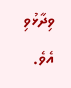ވިދާޅުވި އެވެ.